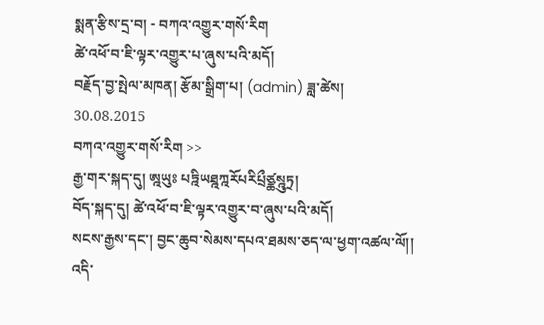སྨན་རྩིས་དྲ་བ། - བཀའ་འགྱུར་གསོ་རིག
ཚེ་འཕོ་བ་ཇི་ལྟར་འགྱུར་པ་ཞུས་པའི་མདོ།
བརྗོད་བྱ་སྤེལ་མཁན། རྩོམ་སྒྲིག་པ། (admin) ཟླ་ཚེས། 30.08.2015
བཀའ་འགྱུར་གསོ་རིག >>
རྒྱ་གར་སྐད་དུ། ཨྰཡུཿ པཏྰིཡཐྰཀྰརོཔརིཔྲྀཙྪསྰུཏྲ།
བོད་སྐད་དུ། ཚེ་འཕོ་བ་ཇི་ལྟར་འགྱུར་བ་ཞུས་པའི་མདོ།
སངས་རྒྱས་དང་། བྱང་ཆུབ་སེམས་དཔའ་ཐམས་ཅད་ལ་ཕྱག་འཚལ་ལོ།། འདི་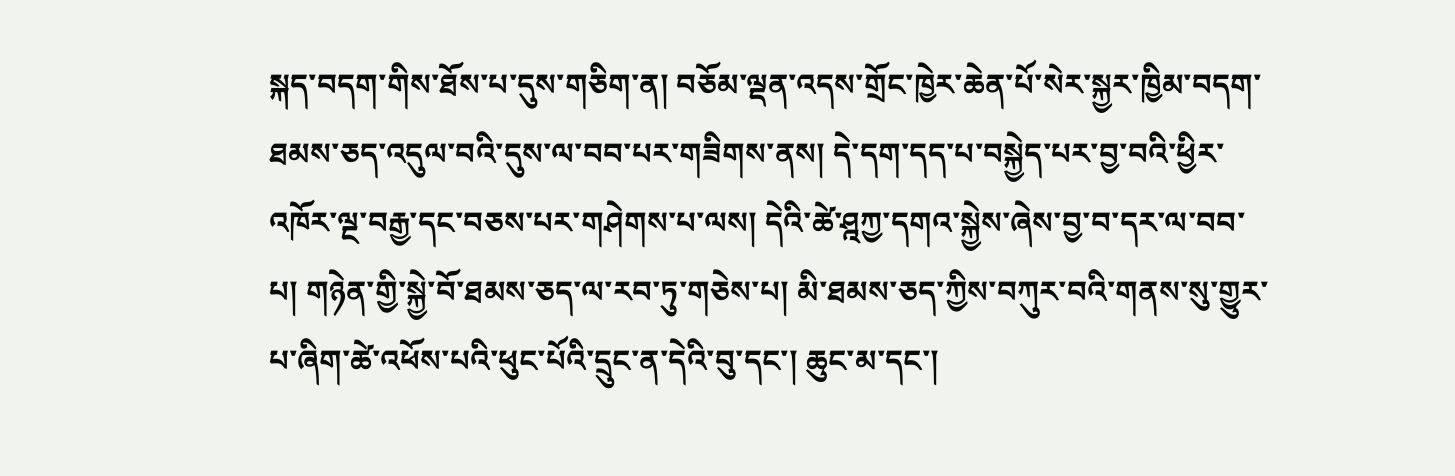སྐད་བདག་གིས་ཐོས་པ་དུས་གཅིག་ན། བཅོམ་ལྡན་འདས་གྲོང་ཁྱེར་ཆེན་པོ་སེར་སྐྱར་ཁྱིམ་བདག་ཐམས་ཅད་འདུལ་བའི་དུས་ལ་བབ་པར་གཟིགས་ནས། དེ་དག་དད་པ་བསྐྱེད་པར་བྱ་བའི་ཕྱིར་འཁོར་ལྔ་བརྒྱ་དང་བཅས་པར་གཤེགས་པ་ལས། དེའི་ཚེ་ཤྰཀྱ་དགའ་སྐྱེས་ཞེས་བྱ་བ་དར་ལ་བབ་པ། གཉེན་གྱི་སྐྱེ་བོ་ཐམས་ཅད་ལ་རབ་ཏུ་གཅེས་པ། མི་ཐམས་ཅད་ཀྱིས་བཀུར་བའི་གནས་སུ་གྱུར་པ་ཞིག་ཚེ་འཕོས་པའི་ཕུང་པོའི་དྲུང་ན་དེའི་བུ་དང་། ཆུང་མ་དང་།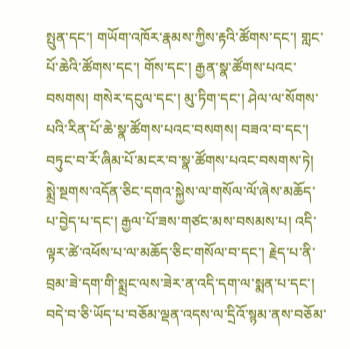སྤུན་དང་། གཡོག་འཁོར་རྣམས་ཀྱིས་རྟའི་ཚོགས་དང་། གླང་པོ་ཆེའི་ཚོགས་དང་། གོས་དང་། རྒྱན་སྣ་ཚོགས་པའང་བསགས། གསེར་དངུལ་དང་། མུ་ཏིག་དང་། ཤེལ་ལ་སོགས་པའི་རིན་པོ་ཆེ་སྣ་ཚོགས་པའང་བསགས། བཟའ་བ་དང་། བཏུང་བ་རོ་ཞིམ་པོ་མངར་བ་སྣ་ཚོགས་པའང་བསགས་ཏེ། སྨྲེ་སྔགས་འདོན་ཅིང་དགའ་སྐྱེས་ལ་གསོལ་ལོ་ཞེས་མཆོད་པ་བྱེད་པ་དང་། རྒྱལ་པོ་ཟས་གཙང་མས་བསམས་པ། འདི་ལྟར་ཚེ་འཕོས་པ་ལ་མཆོད་ཅིང་གསོལ་བ་དང་། རྗེད་པ་ནི་བྲམ་ཟེ་དག་གི་སྨྲང་ལས་ཟེར་ན་འདི་དག་ལ་སྨན་པ་དང་། བདེ་བ་ཅི་ཡོད་པ་བཅོམ་ལྡན་འདས་ལ་དྲིའོ་སྙམ་ནས་བཅོམ་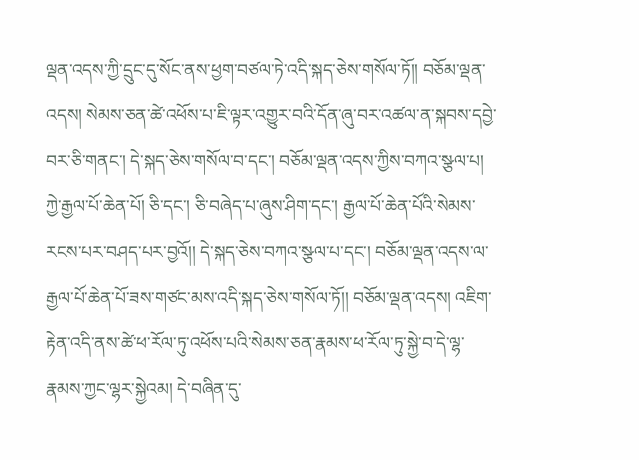ལྡན་འདས་ཀྱི་དྲུང་དུ་སོང་ནས་ཕྱག་བཙལ་ཏེ་འདི་སྐད་ཅེས་གསོལ་ཏོ།། བཅོམ་ལྡན་འདས། སེམས་ཅན་ཚེ་འཕོས་པ་ཇི་ལྟར་འགྱུར་བའི་དོན་ཞུ་བར་འཚལ་ན་སྐབས་དབྱེ་བར་ཅི་གནང་། དེ་སྐད་ཅེས་གསོལ་བ་དང་། བཅོམ་ལྡན་འདས་ཀྱིས་བཀའ་སྩལ་པ། ཀྱེ་རྒྱལ་པོ་ཆེན་པོ། ཅི་དང་། ཅི་བཞེད་པ་ཞུས་ཤིག་དང་། རྒྱལ་པོ་ཆེན་པོའི་སེམས་རངས་པར་བཤད་པར་བྱའོ།། དེ་སྐད་ཅེས་བཀའ་སྩལ་པ་དང་། བཅོམ་ལྡན་འདས་ལ་རྒྱལ་པོ་ཆེན་པོ་ཟས་གཙང་མས་འདི་སྐད་ཅེས་གསོལ་ཏོ།། བཅོམ་ལྡན་འདས། འཇིག་རྟེན་འདི་ནས་ཚེ་ཕ་རོལ་ཏུ་འཕོས་པའི་སེམས་ཅན་རྣམས་ཕ་རོལ་ཏུ་སྐྱེ་བ་དེ་ལྷ་རྣམས་ཀྱང་ལྷར་སྐྱེའམ། དེ་བཞིན་དུ་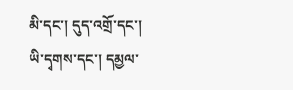མི་དང་། དུད་འགྲོ་དང་། ཡི་དྭགས་དང་། དམྱལ་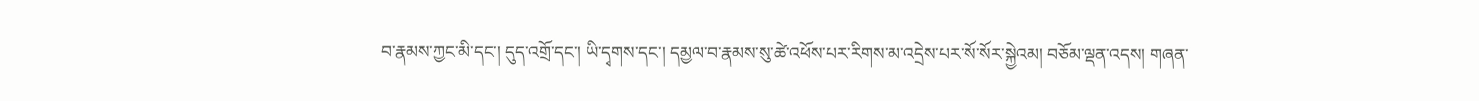བ་རྣམས་ཀྱང་མི་དང་། དུད་འགྲོ་དང་། ཡི་དྭགས་དང་། དམྱལ་བ་རྣམས་སུ་ཚེ་འཕོས་པར་རིགས་མ་འདྲེས་པར་སོ་སོར་སྐྱེའམ། བཅོམ་ལྡན་འདས། གཞན་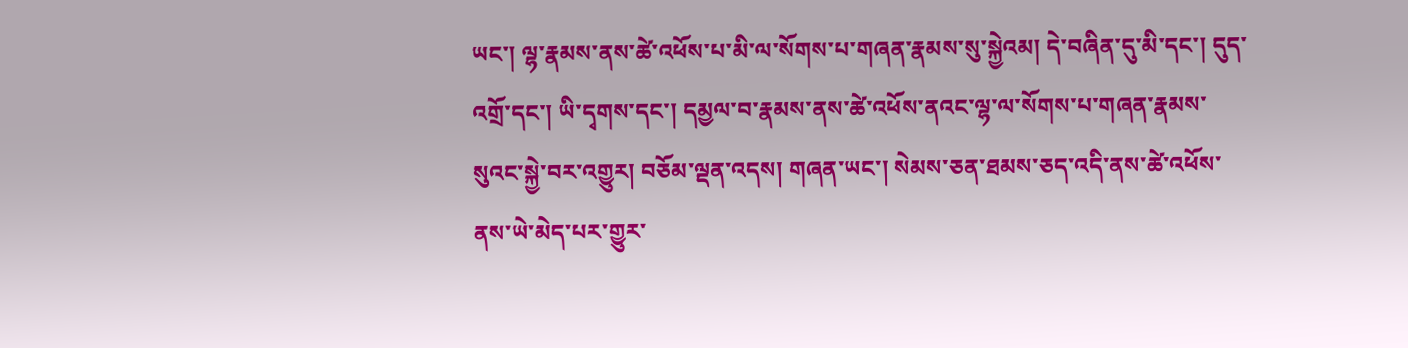ཡང་། ལྷ་རྣམས་ནས་ཚེ་འཕོས་པ་མི་ལ་སོགས་པ་གཞན་རྣམས་སུ་སྐྱེའམ། དེ་བཞིན་དུ་མི་དང་། དུད་འགྲོ་དང་། ཡི་དྭགས་དང་། དམྱལ་བ་རྣམས་ནས་ཚེ་འཕོས་ནའང་ལྷ་ལ་སོགས་པ་གཞན་རྣམས་སུའང་སྐྱེ་བར་འགྱུར། བཅོམ་ལྡན་འདས། གཞན་ཡང་། སེམས་ཅན་ཐམས་ཅད་འདི་ནས་ཚེ་འཕོས་ནས་ཡེ་མེད་པར་གྱུར་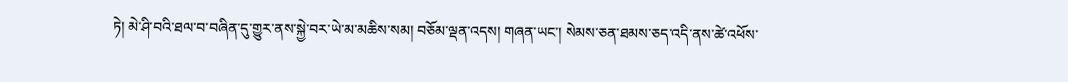ཏེ། མེ་ཤི་བའི་ཐལ་བ་བཞིན་དུ་གྱུར་ནས་སྐྱེ་བར་ཡེ་མ་མཆིས་སམ། བཅོམ་ལྡན་འདས། གཞན་ཡང་། སེམས་ཅན་ཐམས་ཅད་འདི་ནས་ཚེ་འཕོས་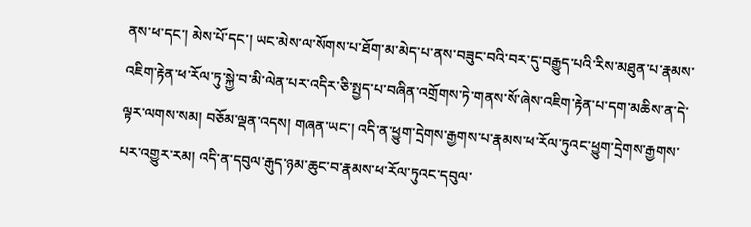ནས་ཕ་དང་། མེས་པོ་དང་། ཡང་མེས་ལ་སོགས་པ་ཐོག་མ་མེད་པ་ནས་བཟུང་བའི་བར་དུ་བརྒྱུད་པའི་རིས་མཐུན་པ་རྣམས་འཇིག་རྟེན་ཕ་རོལ་ཏུ་སྐྱེ་བ་མི་ལེན་པར་འདིར་ཅི་སྤྱད་པ་བཞིན་འགྲོགས་ཏེ་གནས་སོ་ཞེས་འཇིག་རྟེན་པ་དག་མཆིས་ན་དེ་ལྟར་ལགས་སམ། བཅོམ་ལྡན་འདས། གཞན་ཡང་། འདི་ན་ཕྱུག་དྲེགས་རྒྱགས་པ་རྣམས་ཕ་རོལ་ཏུའང་ཕྱུག་དྲེགས་རྒྱགས་པར་འགྱུར་རམ། འདི་ན་དབུལ་རྒུད་ཉམ་ཆུང་བ་རྣམས་ཕ་རོལ་ཏུའང་དབུལ་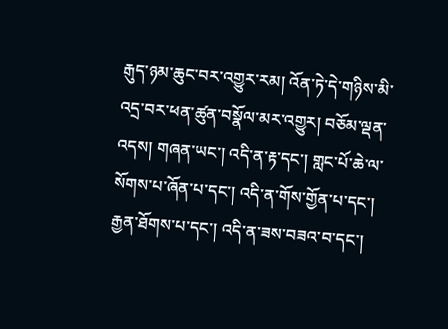རྒུད་ཉམ་ཆུང་བར་འགྱུར་རམ། འོན་ཏེ་དེ་གཉིས་མི་འདྲ་བར་ཕན་ཚུན་བསྣོལ་མར་འགྱུར། བཅོམ་ལྡན་འདས། གཞན་ཡང་། འདི་ན་རྟ་དང་། གླང་པོ་ཆེ་ལ་སོགས་པ་ཞོན་པ་དང་། འདི་ན་གོས་གྱོན་པ་དང་། རྒྱན་ཐོགས་པ་དང་། འདི་ན་ཟས་བཟའ་བ་དང་།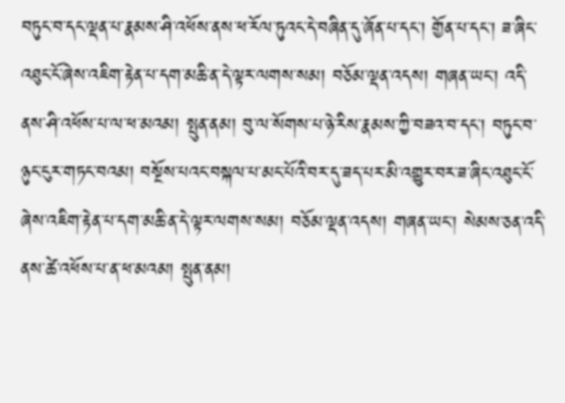བཏུང་བ་དང་ལྡན་པ་རྣམས་ཤི་འཕོས་ནས་ཕ་རོལ་ཏུའང་དེ་བཞིན་དུ་ཞོན་པ་དང་། གྱོན་པ་དང་། ཟ་ཞིང་འཐུང་ངོ་ཞེས་འཇིག་རྟེན་པ་དག་མཆི་ན་དེ་ལྟར་ལགས་སམ། བཅོམ་ལྡན་འདས། གཞན་ཡང་། འདི་ནས་ཤི་འཕོས་པ་ལ་ཕ་མའམ། སྤུན་ནམ། བུ་ལ་སོགས་པ་ཉེ་རིས་རྣམས་ཀྱི་བཟའ་བ་དང་། བཏུང་བ་ཉུང་ངུར་གཏང་བའམ། བསྔོས་པའང་བསྐལ་པ་མང་པོའི་བར་དུ་ཟད་པར་མི་འགྱུར་བར་ཟ་ཞིང་འཐུང་ངོ་ཞེས་འཇིག་རྟེན་པ་དག་མཆི་ན་དེ་ལྟར་ལགས་སམ། བཅོམ་ལྡན་འདས། གཞན་ཡང་། སེམས་ཅན་འདི་ནས་ཚེ་འཕོས་པ་ན་ཕ་མའམ། སྤུན་ནམ།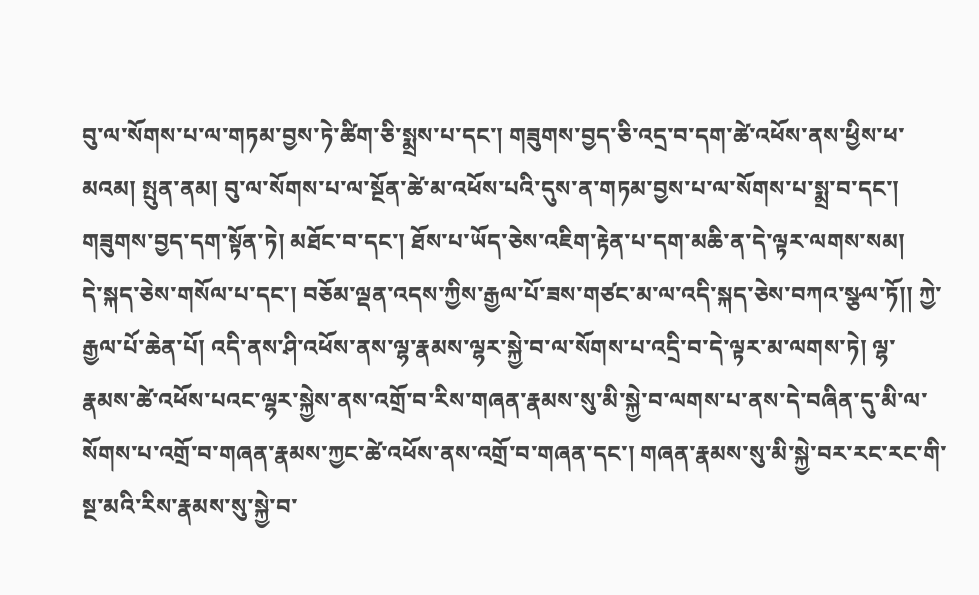བུ་ལ་སོགས་པ་ལ་གཏམ་བྱས་ཏེ་ཚིག་ཅི་སྨྲས་པ་དང་། གཟུགས་བྱད་ཅི་འདྲ་བ་དག་ཚེ་འཕོས་ནས་ཕྱིས་ཕ་མའམ། སྤུན་ནམ། བུ་ལ་སོགས་པ་ལ་སྔོན་ཚེ་མ་འཕོས་པའི་དུས་ན་གཏམ་བྱས་པ་ལ་སོགས་པ་སྨྲ་བ་དང་། གཟུགས་བྱད་དག་སྟོན་ཏེ། མཐོང་བ་དང་། ཐོས་པ་ཡོད་ཅེས་འཇིག་རྟེན་པ་དག་མཆི་ན་དེ་ལྟར་ལགས་སམ།
དེ་སྐད་ཅེས་གསོལ་པ་དང་། བཅོམ་ལྡན་འདས་ཀྱིས་རྒྱལ་པོ་ཟས་གཙང་མ་ལ་འདི་སྐད་ཅེས་བཀའ་སྩལ་ཏོ།། ཀྱེ་རྒྱལ་པོ་ཆེན་པོ། འདི་ནས་ཤི་འཕོས་ནས་ལྷ་རྣམས་ལྷར་སྐྱེ་བ་ལ་སོགས་པ་འདྲི་བ་དེ་ལྟར་མ་ལགས་ཏེ། ལྷ་རྣམས་ཚེ་འཕོས་པའང་ལྷར་སྐྱེས་ནས་འགྲོ་བ་རིས་གཞན་རྣམས་སུ་མི་སྐྱེ་བ་ལགས་པ་ནས་དེ་བཞིན་དུ་མི་ལ་སོགས་པ་འགྲོ་བ་གཞན་རྣམས་ཀྱང་ཚེ་འཕོས་ནས་འགྲོ་བ་གཞན་དང་། གཞན་རྣམས་སུ་མི་སྐྱེ་བར་རང་རང་གི་སྔ་མའི་རིས་རྣམས་སུ་སྐྱེ་བ་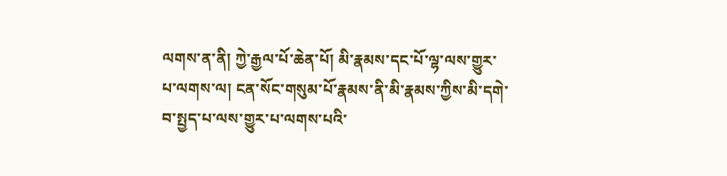ལགས་ན་ནི། ཀྱེ་རྒྱལ་པོ་ཆེན་པོ། མི་རྣམས་དང་པོ་ལྷ་ལས་གྱུར་པ་ལགས་ལ། ངན་སོང་གསུམ་པོ་རྣམས་ནི་མི་རྣམས་ཀྱིས་མི་དགེ་བ་སྤྱད་པ་ལས་གྱུར་པ་ལགས་པའི་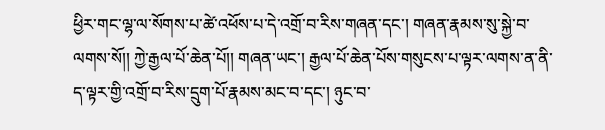ཕྱིར་གང་ལྷ་ལ་སོགས་པ་ཚེ་འཕོས་པ་དེ་འགྲོ་བ་རིས་གཞན་དང་། གཞན་རྣམས་སུ་སྐྱེ་བ་ལགས་སོ།། ཀྱེ་རྒྱལ་པོ་ཆེན་པོ།། གཞན་ཡང་། རྒྱལ་པོ་ཆེན་པོས་གསུངས་པ་ལྟར་ལགས་ན་ནི་ད་ལྟར་གྱི་འགྲོ་བ་རིས་དྲུག་པོ་རྣམས་མང་བ་དང་། ཉུང་བ་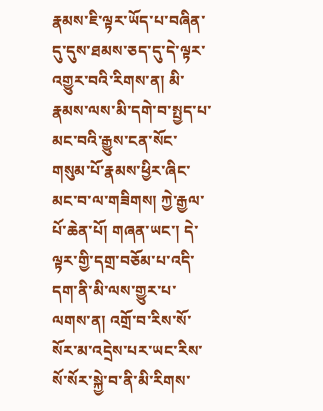རྣམས་ཇི་ལྟར་ཡོད་པ་བཞིན་དུ་དུས་ཐམས་ཅད་དུ་དེ་ལྟར་འགྱུར་བའི་རིགས་ན། མི་རྣམས་ལས་མི་དགེ་བ་སྤྱད་པ་མང་བའི་རྒྱུས་ངན་སོང་གསུམ་པོ་རྣམས་ཕྱིར་ཞིང་མང་བ་ལ་གཟིགས། ཀྱེ་རྒྱལ་པོ་ཆེན་པོ། གཞན་ཡང་། དེ་ལྟར་གྱི་དགྲ་བཅོམ་པ་འདི་དག་ནི་མི་ལས་གྱུར་པ་ལགས་ན། འགྲོ་བ་རིས་སོ་སོར་མ་འདྲེས་པར་ཡང་རིས་སོ་སོར་སྐྱེ་བ་ནི་མི་རིགས་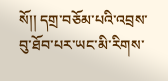སོ།། དགྲ་བཅོམ་པའི་འབྲས་བུ་ཐོབ་པར་ཡང་མི་རིགས་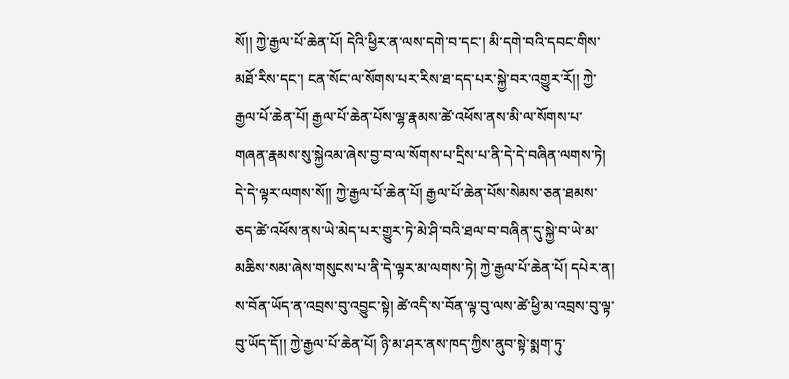སོ།། ཀྱེ་རྒྱལ་པོ་ཆེན་པོ། དེའི་ཕྱིར་ན་ལས་དགེ་བ་དང་། མི་དགེ་བའི་དབང་གིས་མཐོ་རིས་དང་། ངན་སོང་ལ་སོགས་པར་རིས་ཐ་དད་པར་སྐྱེ་བར་འགྱུར་རོ།། ཀྱེ་རྒྱལ་པོ་ཆེན་པོ། རྒྱལ་པོ་ཆེན་པོས་ལྷ་རྣམས་ཚེ་འཕོས་ནས་མི་ལ་སོགས་པ་གཞན་རྣམས་སུ་སྐྱེའམ་ཞེས་བྱ་བ་ལ་སོགས་པ་དྲིས་པ་ནི་དེ་དེ་བཞིན་ལགས་ཏེ། དེ་དེ་ལྟར་ལགས་སོ།། ཀྱེ་རྒྱལ་པོ་ཆེན་པོ། རྒྱལ་པོ་ཆེན་པོས་སེམས་ཅན་ཐམས་ཅད་ཚེ་འཕོས་ནས་ཡེ་མེད་པར་གྱུར་ཏེ་མེ་ཤི་བའི་ཐལ་བ་བཞིན་དུ་སྐྱེ་བ་ཡེ་མ་མཆིས་སམ་ཞེས་གསུངས་པ་ནི་དེ་ལྟར་མ་ལགས་ཏེ། ཀྱེ་རྒྱལ་པོ་ཆེན་པོ། དཔེར་ན། ས་བོན་ཡོད་ན་འབྲས་བུ་འབྱུང་སྟེ། ཚེ་འདི་ས་བོན་ལྟ་བུ་ལས་ཚེ་ཕྱི་མ་འབྲས་བུ་ལྟ་བུ་ཡོད་དོ།། ཀྱེ་རྒྱལ་པོ་ཆེན་པོ། ཉི་མ་ཤར་ནས་ཁད་ཀྱིས་ནུབ་སྟེ་སྨག་ཏུ་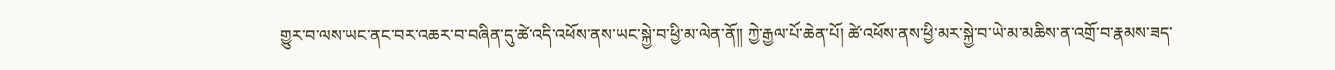གྱུར་བ་ལས་ཡང་ནང་བར་འཆར་བ་བཞིན་དུ་ཚེ་འདི་འཕོས་ནས་ཡང་སྐྱེ་བ་ཕྱི་མ་ལེན་ནོ།། ཀྱེ་རྒྱལ་པོ་ཆེན་པོ། ཚེ་འཕོས་ནས་ཕྱི་མར་སྐྱེ་བ་ཡེ་མ་མཆིས་ན་འགྲོ་བ་རྣམས་ཟད་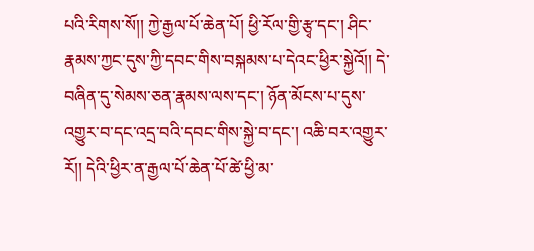པའི་རིགས་སོ།། ཀྱེ་རྒྱལ་པོ་ཆེན་པོ། ཕྱི་རོལ་གྱི་རྩྭ་དང་། ཤིང་རྣམས་ཀྱང་དུས་ཀྱི་དབང་གིས་བསྐམས་པ་དེའང་ཕྱིར་སྐྱེའོ།། དེ་བཞིན་དུ་སེམས་ཅན་རྣམས་ལས་དང་། ཉོན་མོངས་པ་དུས་འགྱུར་བ་དང་འདྲ་བའི་དབང་གིས་སྐྱེ་བ་དང་། འཆི་བར་འགྱུར་རོ།། དེའི་ཕྱིར་ན་རྒྱལ་པོ་ཆེན་པོ་ཚེ་ཕྱི་མ་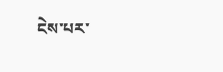ངེས་པར་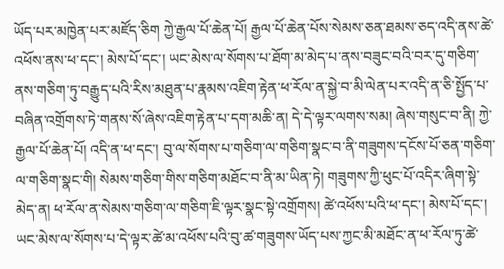ཡོད་པར་མཁྱེན་པར་མཛོད་ཅིག ཀྱེ་རྒྱལ་པོ་ཆེན་པོ། རྒྱལ་པོ་ཆེན་པོས་སེམས་ཅན་ཐམས་ཅད་འདི་ནས་ཚེ་འཕོས་ནས་ཕ་དང་། མེས་པོ་དང་། ཡང་མེས་ལ་སོགས་པ་ཐོག་མ་མེད་པ་ནས་བཟུང་བའི་བར་དུ་གཅིག་ནས་གཅིག་ཏུ་བརྒྱུད་པའི་རིས་མཐུན་པ་རྣམས་འཇིག་རྟེན་ཕ་རོལ་ན་སྐྱེ་བ་མི་ལེན་པར་འདི་ན་ཅི་སྤྱོད་པ་བཞིན་འགྲོགས་ཏེ་གནས་སོ་ཞེས་འཇིག་རྟེན་པ་དག་མཆི་ན། དེ་དེ་ལྟར་ལགས་སམ། ཞེས་གསུང་བ་ནི། ཀྱེ་རྒྱལ་པོ་ཆེན་པོ། འདི་ན་ཕ་དང་། བུ་ལ་སོགས་པ་གཅིག་ལ་གཅིག་སྣང་བ་ནི་གཟུགས་དངོས་པོ་ཅན་གཅིག་ལ་གཅིག་སྣང་གི། སེམས་གཅིག་གིས་གཅིག་མཐོང་བ་ནི་མ་ཡིན་ཏེ། གཟུགས་ཀྱི་ཕུང་པོ་འདིར་ཞིག་སྟེ་མེད་ན། ཕ་རོལ་ན་སེམས་གཅིག་ལ་གཅིག་ཇི་ལྟར་སྣང་སྟེ་འགྲོགས། ཚེ་འཕོས་པའི་ཕ་དང་། མེས་པོ་དང་། ཡང་མེས་ལ་སོགས་པ་དེ་ལྟར་ཚེ་མ་འཕོས་པའི་བུ་ཚ་གཟུགས་ཡོད་པས་ཀྱང་མི་མཐོང་ན་ཕ་རོལ་ཏུ་ཚེ་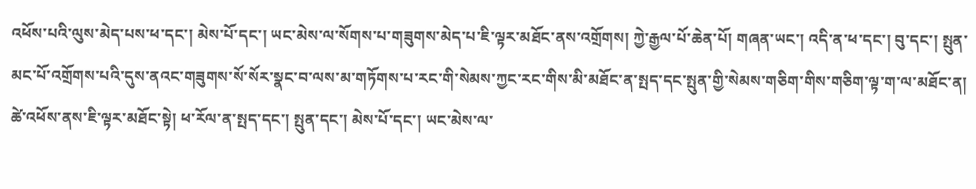འཕོས་པའི་ལུས་མེད་པས་ཕ་དང་། མེས་པོ་དང་། ཡང་མེས་ལ་སོགས་པ་གཟུགས་མེད་པ་ཇི་ལྟར་མཐོང་ནས་འགྲོགས། ཀྱེ་རྒྱལ་པོ་ཆེན་པོ། གཞན་ཡང་། འདི་ན་ཕ་དང་། བུ་དང་། སྤུན་མང་པོ་འགྲོགས་པའི་དུས་ནའང་གཟུགས་སོ་སོར་སྣང་བ་ལས་མ་གཏོགས་པ་རང་གི་སེམས་ཀྱང་རང་གིས་མི་མཐོང་ན་སྤད་དང་སྤུན་གྱི་སེམས་གཅིག་གིས་གཅིག་ལྟ་ག་ལ་མཐོང་ན། ཚེ་འཕོས་ནས་ཇི་ལྟར་མཐོང་སྟེ། ཕ་རོལ་ན་སྤད་དང་། སྤུན་དང་། མེས་པོ་དང་། ཡང་མེས་ལ་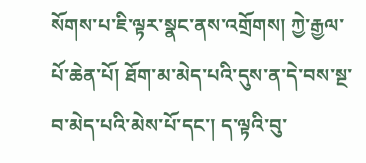སོགས་པ་ཇི་ལྟར་སྣང་ནས་འགྲོགས། ཀྱེ་རྒྱལ་པོ་ཆེན་པོ། ཐོག་མ་མེད་པའི་དུས་ན་དེ་བས་སྔ་བ་མེད་པའི་མེས་པོ་དང་། ད་ལྟའི་བུ་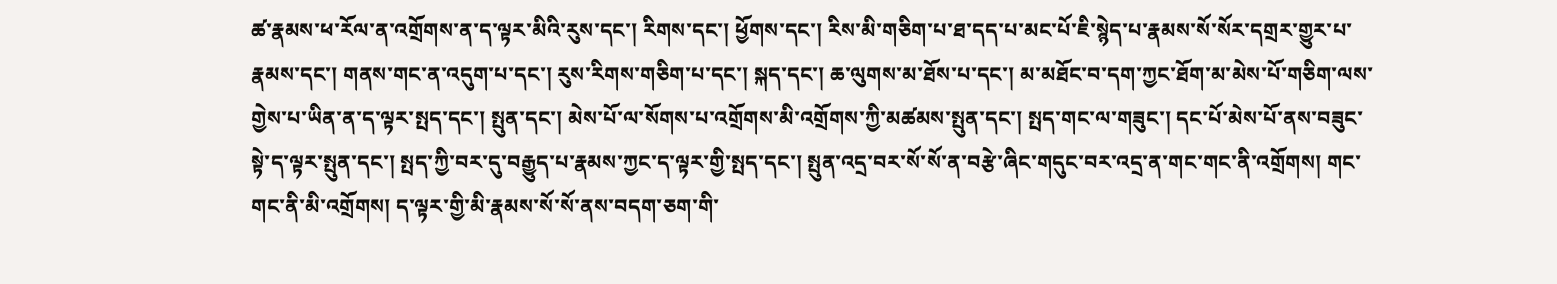ཚ་རྣམས་ཕ་རོལ་ན་འགྲོགས་ན་ད་ལྟར་མིའི་རུས་དང་། རིགས་དང་། ཕྱོགས་དང་། རིས་མི་གཅིག་པ་ཐ་དད་པ་མང་པོ་ཇི་སྙེད་པ་རྣམས་སོ་སོར་དགྲར་གྱུར་པ་རྣམས་དང་། གནས་གང་ན་འདུག་པ་དང་། རུས་རིགས་གཅིག་པ་དང་། སྐད་དང་། ཆ་ལུགས་མ་ཐོས་པ་དང་། མ་མཐོང་བ་དག་ཀྱང་ཐོག་མ་མེས་པོ་གཅིག་ལས་གྱེས་པ་ཡིན་ན་ད་ལྟར་སྤད་དང་། སྤུན་དང་། མེས་པོ་ལ་སོགས་པ་འགྲོགས་མི་འགྲོགས་ཀྱི་མཚམས་སྤུན་དང་། སྤད་གང་ལ་གཟུང་། དང་པོ་མེས་པོ་ནས་བཟུང་སྟེ་ད་ལྟར་སྤུན་དང་། སྤད་ཀྱི་བར་དུ་བརྒྱུད་པ་རྣམས་ཀྱང་ད་ལྟར་གྱི་སྤད་དང་། སྤུན་འདྲ་བར་སོ་སོ་ན་བརྩེ་ཞིང་གདུང་བར་འདྲ་ན་གང་གང་ནི་འགྲོགས། གང་གང་ནི་མི་འགྲོགས། ད་ལྟར་གྱི་མི་རྣམས་སོ་སོ་ནས་བདག་ཅག་གི་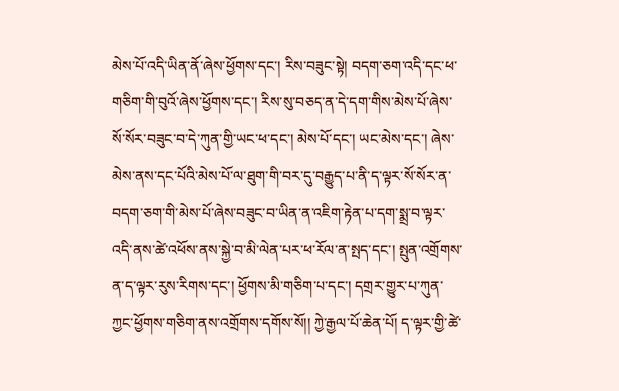མེས་པོ་འདི་ཡིན་ནོ་ཞེས་ཕྱོགས་དང་། རིས་བཟུང་སྟེ། བདག་ཅག་འདི་དང་ཕ་གཅིག་གི་བུའོ་ཞེས་ཕྱོགས་དང་། རིས་སུ་བཅད་ན་དེ་དག་གིས་མེས་པོ་ཞེས་སོ་སོར་བཟུང་བ་དེ་ཀུན་གྱི་ཡང་ཕ་དང་། མེས་པོ་དང་། ཡང་མེས་དང་། ཞེས་མེས་ནས་དང་པོའི་མེས་པོ་ལ་ཐུག་གི་བར་དུ་བརྒྱུད་པ་ནི་ད་ལྟར་སོ་སོར་ན་བདག་ཅག་གི་མེས་པོ་ཞེས་བཟུང་བ་ཡིན་ན་འཇིག་རྟེན་པ་དག་སྨྲ་བ་ལྟར་འདི་ནས་ཚེ་འཕོས་ནས་སྐྱེ་བ་མི་ལེན་པར་ཕ་རོལ་ན་སྤད་དང་། སྤུན་འགྲོགས་ན་ད་ལྟར་རུས་རིགས་དང་། ཕྱོགས་མི་གཅིག་པ་དང་། དགྲར་གྱུར་པ་ཀུན་ཀྱང་ཕྱོགས་གཅིག་ནས་འགྲོགས་དགོས་སོ།། ཀྱེ་རྒྱལ་པོ་ཆེན་པོ། ད་ལྟར་གྱི་ཚེ་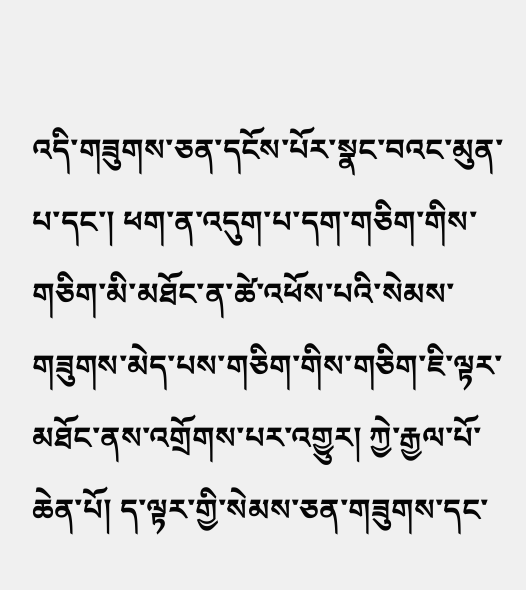འདི་གཟུགས་ཅན་དངོས་པོར་སྣང་བའང་མུན་པ་དང་། ཕག་ན་འདུག་པ་དག་གཅིག་གིས་གཅིག་མི་མཐོང་ན་ཚེ་འཕོས་པའི་སེམས་གཟུགས་མེད་པས་གཅིག་གིས་གཅིག་ཇི་ལྟར་མཐོང་ནས་འགྲོགས་པར་འགྱུར། ཀྱེ་རྒྱལ་པོ་ཆེན་པོ། ད་ལྟར་གྱི་སེམས་ཅན་གཟུགས་དང་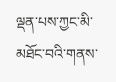ལྡན་པས་ཀྱང་མི་མཐོང་བའི་གནས་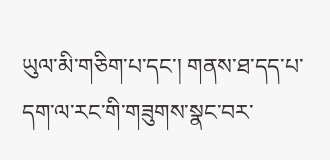ཡུལ་མི་གཅིག་པ་དང་། གནས་ཐ་དད་པ་དག་ལ་རང་གི་གཟུགས་སྣང་བར་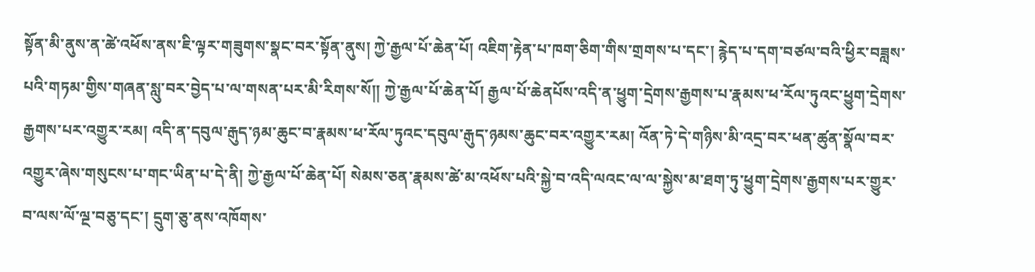སྟོན་མི་ནུས་ན་ཚེ་འཕོས་ནས་ཇི་ལྟར་གཟུགས་སྣང་བར་སྟོན་ནུས། ཀྱེ་རྒྱལ་པོ་ཆེན་པོ། འཇིག་རྟེན་པ་ཁག་ཅིག་གིས་གྲགས་པ་དང་། རྙེད་པ་དག་བཙལ་བའི་ཕྱིར་བཟླས་པའི་གཏམ་གྱིས་གཞན་སླུ་བར་བྱེད་པ་ལ་གསན་པར་མི་རིགས་སོ།། ཀྱེ་རྒྱལ་པོ་ཆེན་པོ། རྒྱལ་པོ་ཆེནཔོས་འདི་ན་ཕྱུག་དྲེགས་རྒྱགས་པ་རྣམས་ཕ་རོལ་ཏུའང་ཕྱུག་དྲེགས་རྒྱགས་པར་འགྱུར་རམ། འདི་ན་དབུལ་རྒུད་ཉམ་ཆུང་བ་རྣམས་ཕ་རོལ་ཏུའང་དབུལ་རྒུད་ཉམས་ཆུང་བར་འགྱུར་རམ། འོན་ཏེ་དེ་གཉིས་མི་འདྲ་བར་ཕན་ཚུན་སྣོལ་བར་འགྱུར་ཞེས་གསུངས་པ་གང་ཡིན་པ་དེ་ནི། ཀྱེ་རྒྱལ་པོ་ཆེན་པོ། སེམས་ཅན་རྣམས་ཚེ་མ་འཕོས་པའི་སྐྱེ་བ་འདི་ལའང་ལ་ལ་སྐྱེས་མ་ཐག་ཏུ་ཕྱུག་དྲེགས་རྒྱགས་པར་གྱུར་བ་ལས་ལོ་ལྔ་བཅུ་དང་། དྲུག་ཅུ་ནས་འཁོགས་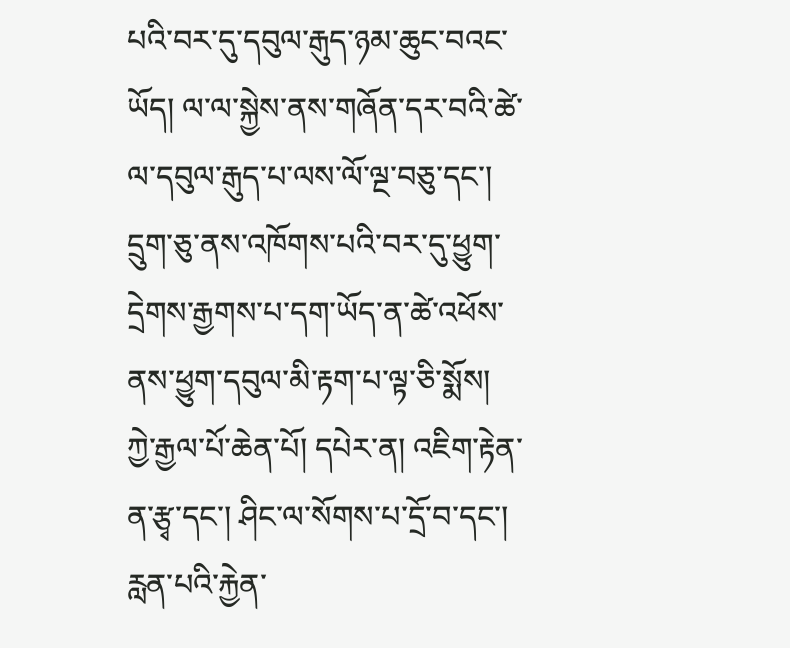པའི་བར་དུ་དབུལ་རྒུད་ཉམ་ཆུང་བའང་ཡོད། ལ་ལ་སྐྱེས་ནས་གཞོན་དར་བའི་ཚེ་ལ་དབུལ་རྒུད་པ་ལས་ལོ་ལྔ་བཅུ་དང་། དྲུག་ཅུ་ནས་འཁོགས་པའི་བར་དུ་ཕྱུག་དྲེགས་རྒྱགས་པ་དག་ཡོད་ན་ཚེ་འཕོས་ནས་ཕྱུག་དབུལ་མི་རྟག་པ་ལྟ་ཅི་སྨོས། ཀྱེ་རྒྱལ་པོ་ཆེན་པོ། དཔེར་ན། འཇིག་རྟེན་ན་རྩྭ་དང་། ཤིང་ལ་སོགས་པ་དྲོ་བ་དང་། རླན་པའི་རྐྱེན་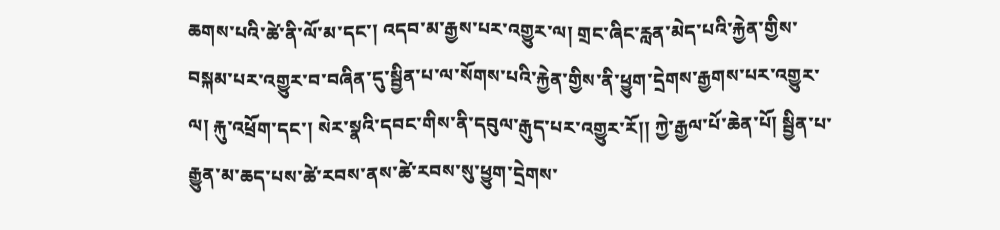ཆགས་པའི་ཚེ་ནི་ལོ་མ་དང་། འདབ་མ་རྒྱས་པར་འགྱུར་ལ། གྲང་ཞིང་རླན་མེད་པའི་རྐྱེན་གྱིས་བསྐམ་པར་འགྱུར་བ་བཞིན་དུ་སྦྱིན་པ་ལ་སོགས་པའི་རྐྱེན་གྱིས་ནི་ཕྱུག་དྲེགས་རྒྱགས་པར་འགྱུར་ལ། རྐུ་འཕྲོག་དང་། སེར་སྣའི་དབང་གིས་ནི་དབུལ་རྒུད་པར་འགྱུར་རོ།། ཀྱེ་རྒྱལ་པོ་ཆེན་པོ། སྦྱིན་པ་རྒྱུན་མ་ཆད་པས་ཚེ་རབས་ནས་ཚེ་རབས་སུ་ཕྱུག་དྲེགས་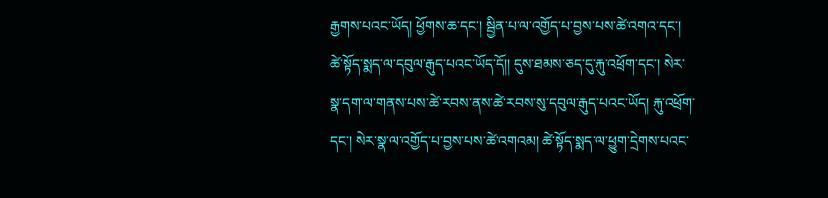རྒྱགས་པའང་ཡོད། ཕྱོགས་ཆ་དང་། སྦྱིན་པ་ལ་འགྱོད་པ་བྱས་པས་ཚེ་འགའ་དང་། ཚེ་སྟོད་སྨད་ལ་དབུལ་རྒུད་པའང་ཡོད་དོ།། དུས་ཐམས་ཅད་དུ་རྐུ་འཕྲོག་དང་། སེར་སྣ་དག་ལ་གནས་པས་ཚེ་རབས་ནས་ཚེ་རབས་སུ་དབུལ་རྒུད་པའང་ཡོད། རྐུ་འཕྲོག་དང་། སེར་སྣ་ལ་འགྱོད་པ་བྱས་པས་ཚེ་འགའམ། ཚེ་སྟོད་སྨད་ལ་ཕྱུག་དྲེགས་པའང་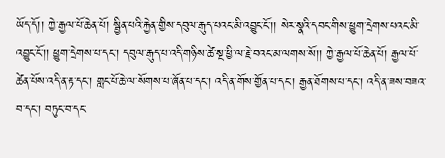ཡོད་དོ།། ཀྱེ་རྒྱལ་པོ་ཆེན་པོ། སྦྱིན་པའི་རྐྱེན་གྱིས་དབུལ་རྒུད་པའང་མི་འབྱུང་ངོ་།། སེར་སྣའི་དབང་གིས་ཕྱུག་དྲེགས་པའང་མི་འབྱུང་ངོ་།། ཕྱུག་དྲེགས་པ་དང་། དབུལ་རྒུད་པ་འདི་གཉིས་ཚེ་སྔ་ཕྱི་ལ་རྗེ་བའང་མ་ལགས་སོ།། ཀྱེ་རྒྱལ་པོ་ཆེན་པོ། རྒྱལ་པོ་ཚེན་པོས་འདི་ན་རྟ་དང་། གླང་པོ་ཆེ་ལ་སོགས་པ་ཞོན་པ་དང་། འདི་ན་གོས་གྱོན་པ་དང་། རྒྱན་ཐོགས་པ་དང་། འདི་ན་ཟས་བཟའ་བ་དང་། བཏུང་བ་དང་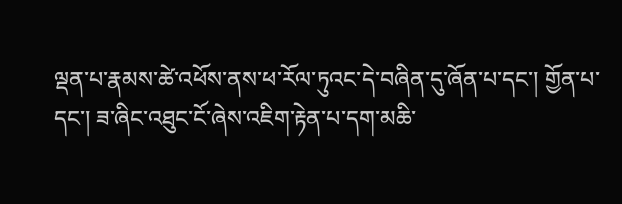ལྡན་པ་རྣམས་ཚེ་འཕོས་ནས་ཕ་རོལ་ཏུའང་དེ་བཞིན་དུ་ཞོན་པ་དང་། གྱོན་པ་དང་། ཟ་ཞིང་འཐུང་ངོ་ཞེས་འཇིག་རྟེན་པ་དག་མཆི་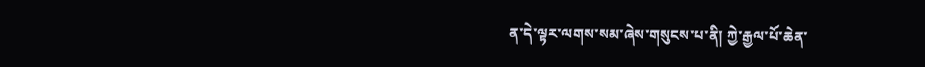ན་དེ་ལྟར་ལགས་སམ་ཞེས་གསུངས་པ་ནི། ཀྱེ་རྒྱལ་པོ་ཆེན་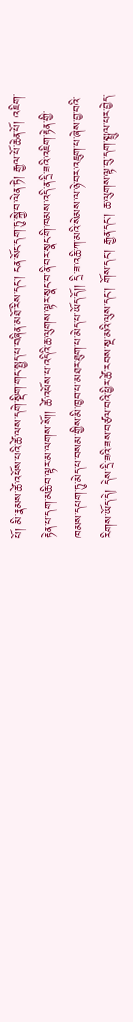པོ། མི་རྣམས་ཚེ་འཕོས་པའི་ཚེ་ལས་དགེ་སྡིག་གང་སྤྱད་པ་བཞིན་མཐོ་རིས་དང་། ངན་སོང་དག་ཏུ་སྐྱེ་བ་ལེན་ཏེ། རྒྱལ་པོ་ཆེན་པོ། འཇིག་རྟེན་པ་དག་མཆི་བ་ལྟར་མ་ལགས་སོ།། ཚེ་འཕོས་པ་འདིའི་ཆ་ལུགས་ལྟར་སྣང་བ་ནི་བར་སྣང་གི་ཁམས་འདི་ན་དྲི་ཟའི་འཇིག་རྟེན་གྱི་ཁམས་དཔག་ཏུ་མེད་པ་བསམ་གྱིས་མི་ཁྱབ་པ་མཐར་ཐུག་པ་མེད་པ་ཡོད་དོ།། དྲི་ཟ་འཆི་ཀ་མའི་སེམས་ལ་ཉེ་བར་འཇུག་པ་ཞེས་བྱ་བའི་རིགས་ཡོད་དེ། དེས་དྲི་ཟའི་ཟས་བཙལ་བའི་ཕྱིར་ཚེ་རབས་སྔ་མའི་ལུས་དང་། གོས་དང་། རྒྱན་དང་། ཆ་ལུགས་ལྟ་བུ་དག་སྤྲུལ་པར་བྱེད་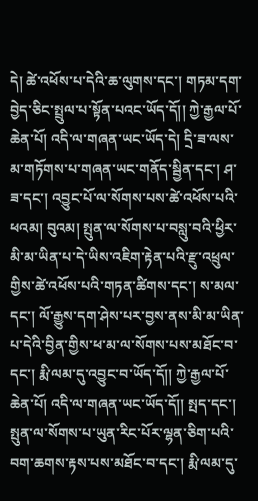དེ། ཚེ་འཕོས་པ་དེའི་ཆ་ལུགས་དང་། གཏམ་དག་བྱེད་ཅིང་སྤྲུལ་པ་སྟོན་པའང་ཡོད་དོ།། ཀྱེ་རྒྱལ་པོ་ཆེན་པོ། འདི་ལ་གཞན་ཡང་ཡོད་དེ། དྲི་ཟ་ལས་མ་གཏོགས་པ་གཞན་ཡང་གནོད་སྦྱིན་དང་། ཤ་ཟ་དང་། འབྱུང་པོ་ལ་སོགས་པས་ཚེ་འཕོས་པའི་ཕའམ། བུའམ། སྤུན་ལ་སོགས་པ་བསླུ་བའི་ཕྱིར་མི་མ་ཡིན་པ་དེ་ཡིས་འཇིག་རྟེན་པའི་རྫུ་འཕྲུལ་གྱིས་ཚེ་འཕོས་པའི་གཏན་ཚིགས་དང་། ས་མལ་དང་། ལོ་རྒྱུས་དག་ཤེས་པར་བྱས་ནས་མི་མ་ཡིན་པ་དེའི་བྱིན་གྱིས་ཕ་མ་ལ་སོགས་པས་མཐོང་བ་དང་། རྨི་ལམ་དུ་འབྱུང་བ་ཡོད་དོ།། ཀྱེ་རྒྱལ་པོ་ཆེན་པོ། འདི་ལ་གཞན་ཡང་ཡོད་དོ།། སྤད་དང་། སྤུན་ལ་སོགས་པ་ཡུན་རིང་པོར་ལྷན་ཅིག་པའི་བག་ཆགས་རྟས་པས་མཐོང་བ་དང་། རྨི་ལམ་དུ་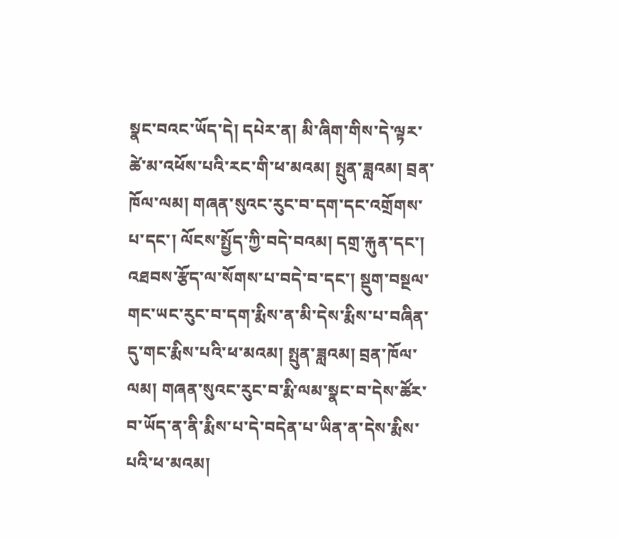སྣང་བའང་ཡོད་དེ། དཔེར་ན། མི་ཞིག་གིས་དེ་ལྟར་ཚེ་མ་འཕོས་པའི་རང་གི་ཕ་མའམ། སྤུན་ཟླའམ། བྲན་ཁོལ་ལམ། གཞན་སུའང་རུང་བ་དག་དང་འགྲོགས་པ་དང་། ལོངས་སྤྱོད་ཀྱི་བདེ་བའམ། དགྲ་རྐུན་དང་། འཐབས་རྩོད་ལ་སོགས་པ་བདེ་བ་དང་། སྡུག་བསྔལ་གང་ཡང་རུང་བ་དག་རྨིས་ན་མི་དེས་རྨིས་པ་བཞིན་དུ་གང་རྨིས་པའི་ཕ་མའམ། སྤུན་ཟླའམ། བྲན་ཁོལ་ལམ། གཞན་སུའང་རུང་བ་རྨི་ལམ་སྣང་བ་དེས་ཚོར་བ་ཡོད་ན་ནི་རྨིས་པ་དེ་བདེན་པ་ཡིན་ན་དེས་རྨིས་པའི་ཕ་མའམ།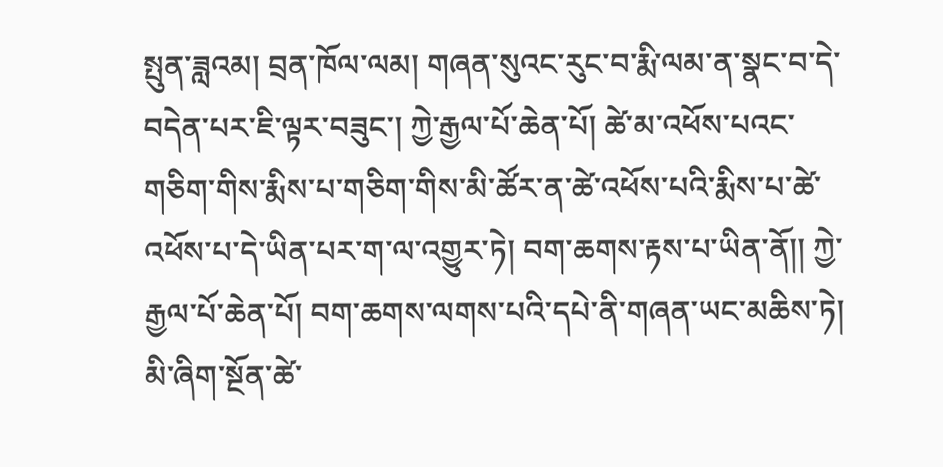སྤུན་ཟླའམ། བྲན་ཁོལ་ལམ། གཞན་སུའང་རུང་བ་རྨི་ལམ་ན་སྣང་བ་དེ་བདེན་པར་ཇི་ལྟར་བཟུང་། ཀྱེ་རྒྱལ་པོ་ཆེན་པོ། ཚེ་མ་འཕོས་པའང་གཅིག་གིས་རྨིས་པ་གཅིག་གིས་མི་ཚོར་ན་ཚེ་འཕོས་པའི་རྨིས་པ་ཚེ་འཕོས་པ་དེ་ཡིན་པར་ག་ལ་འགྱུར་ཏེ། བག་ཆགས་རྟས་པ་ཡིན་ནོ།། ཀྱེ་རྒྱལ་པོ་ཆེན་པོ། བག་ཆགས་ལགས་པའི་དཔེ་ནི་གཞན་ཡང་མཆིས་ཏེ། མི་ཞིག་སྔོན་ཚེ་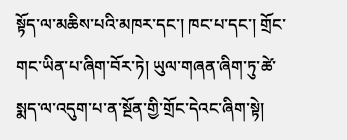སྟོད་ལ་མཆིས་པའི་མཁར་དང་། ཁང་པ་དང་། གྲོང་གང་ཡིན་པ་ཞིག་བོར་ཏེ། ཡུལ་གཞན་ཞིག་ཏུ་ཚེ་སྨད་ལ་འདུག་པ་ན་སྔོན་གྱི་གྲོང་དེའང་ཞིག་སྟེ།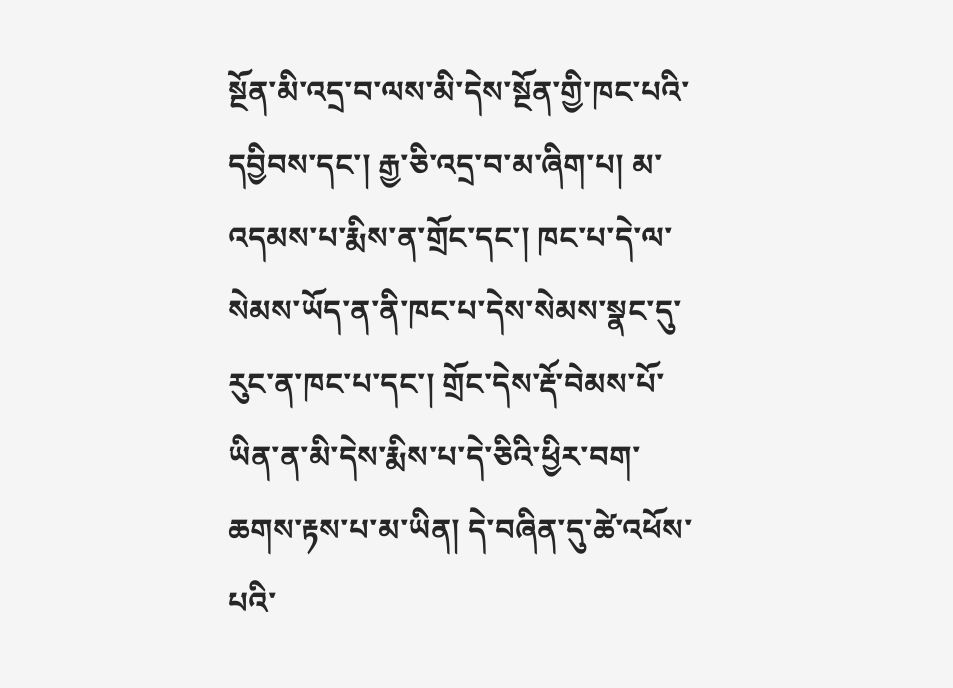སྔོན་མི་འདྲ་བ་ལས་མི་དེས་སྔོན་གྱི་ཁང་པའི་དབྱིབས་དང་། རྒྱ་ཅི་འདྲ་བ་མ་ཞིག་པ། མ་འདམས་པ་རྨིས་ན་གྲོང་དང་། ཁང་པ་དེ་ལ་སེམས་ཡོད་ན་ནི་ཁང་པ་དེས་སེམས་སྣང་དུ་རུང་ན་ཁང་པ་དང་། གྲོང་དེས་རྡོ་བེམས་པོ་ཡིན་ན་མི་དེས་རྨིས་པ་དེ་ཅིའི་ཕྱིར་བག་ཆགས་རྟས་པ་མ་ཡིན། དེ་བཞིན་དུ་ཚེ་འཕོས་པའི་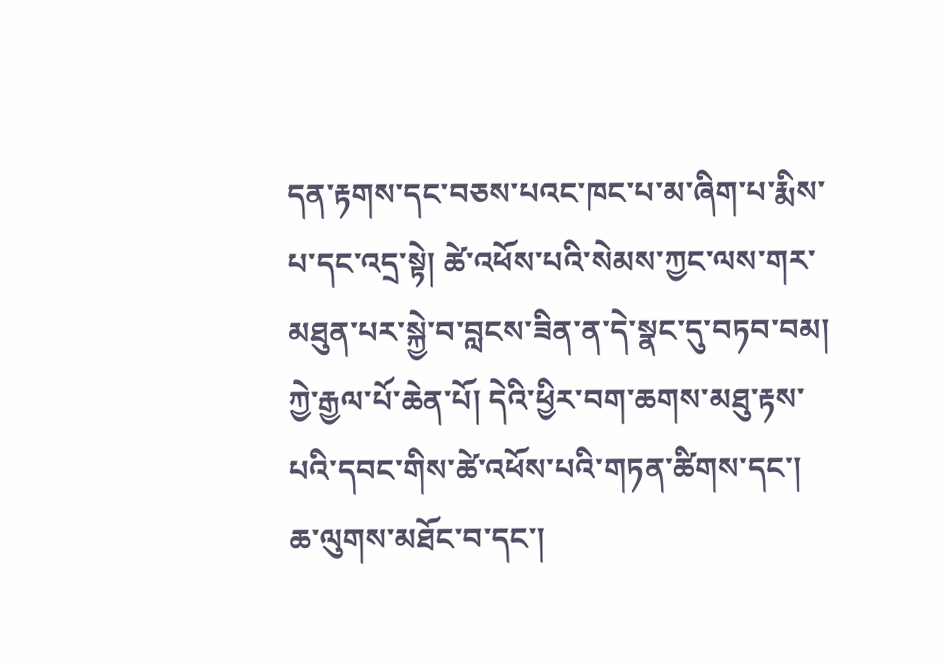དན་རྟགས་དང་བཅས་པའང་ཁང་པ་མ་ཞིག་པ་རྨིས་པ་དང་འདྲ་སྟེ། ཚེ་འཕོས་པའི་སེམས་ཀྱང་ལས་གར་མཐུན་པར་སྐྱེ་བ་བླངས་ཟིན་ན་དེ་སྣང་དུ་བཏབ་བམ། ཀྱེ་རྒྱལ་པོ་ཆེན་པོ། དེའི་ཕྱིར་བག་ཆགས་མཐུ་རྟས་པའི་དབང་གིས་ཚེ་འཕོས་པའི་གཏན་ཚིགས་དང་། ཆ་ལུགས་མཐོང་བ་དང་།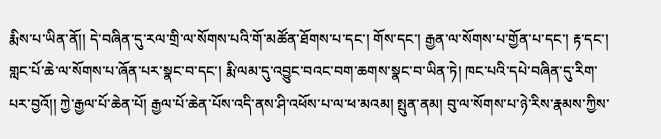རྨིས་པ་ཡིན་ནོ།། དེ་བཞིན་དུ་རལ་གྲི་ལ་སོགས་པའི་གོ་མཚོན་ཐོགས་པ་དང་། གོས་དང་། རྒྱན་ལ་སོགས་པ་གྱོན་པ་དང་། རྟ་དང་། གླང་པོ་ཆེ་ལ་སོགས་པ་ཞོན་པར་སྣང་བ་དང་། རྨི་ལམ་དུ་འབྱུང་བའང་བག་ཆགས་སྣང་བ་ཡིན་ཏེ། ཁང་པའི་དཔེ་བཞིན་དུ་རིག་པར་བྱའོ།། ཀྱེ་རྒྱལ་པོ་ཆེན་པོ། རྒྱལ་པོ་ཆེན་པོས་འདི་ནས་ཤི་འཕོས་པ་ལ་ཕ་མའམ། སྤུན་ནམ། བུ་ལ་སོགས་པ་ཉེ་རིས་རྣམས་ཀྱིས་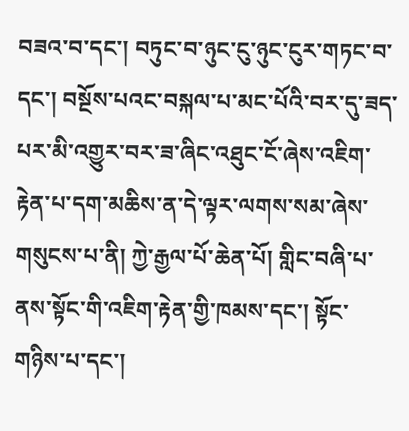བཟའ་བ་དང་། བཏུང་བ་ཉུང་ངུ་ཉུང་ངུར་གཏང་བ་དང་། བསྔོས་པའང་བསྐལ་པ་མང་པོའི་བར་དུ་ཟད་པར་མི་འགྱུར་བར་ཟ་ཞིང་འཐུང་ངོ་ཞེས་འཇིག་རྟེན་པ་དག་མཆིས་ན་དེ་ལྟར་ལགས་སམ་ཞེས་གསུངས་པ་ནི། ཀྱེ་རྒྱལ་པོ་ཆེན་པོ། གླིང་བཞི་པ་ནས་སྟོང་གི་འཇིག་རྟེན་གྱི་ཁམས་དང་། སྟོང་གཉིས་པ་དང་།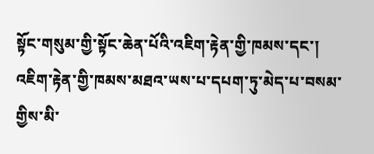སྟོང་གསུམ་གྱི་སྟོང་ཆེན་པོའི་འཇིག་རྟེན་གྱི་ཁམས་དང་། འཇིག་རྟེན་གྱི་ཁམས་མཐའ་ཡས་པ་དཔག་ཏུ་མེད་པ་བསམ་གྱིས་མི་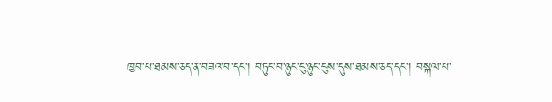ཁྱབ་པ་ཐམས་ཅད་ན་བཟའ་བ་དང་། བཏུང་བ་ཉུང་ངུ་ཉུང་ངུས་དུས་ཐམས་ཅད་དང་། བསྐལ་པ་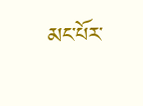མང་པོར་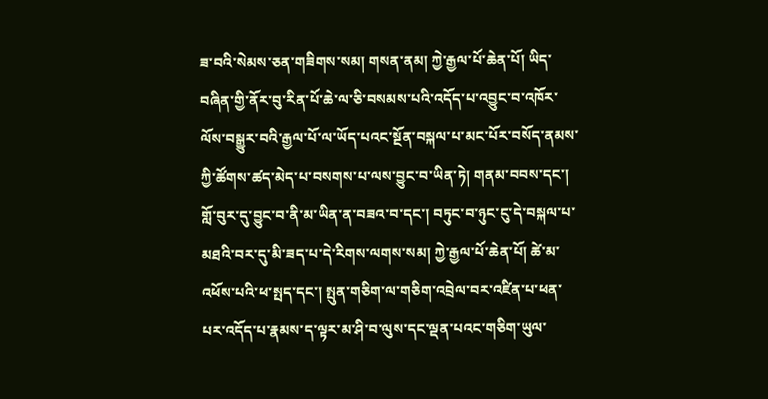ཟ་བའི་སེམས་ཅན་གཟིགས་སམ། གསན་ནམ། ཀྱེ་རྒྱལ་པོ་ཆེན་པོ། ཡིད་བཞིན་གྱི་ནོར་བུ་རིན་པོ་ཆེ་ལ་ཅི་བསམས་པའི་འདོད་པ་འབྱུང་བ་འཁོར་ལོས་བསྒྱུར་བའི་རྒྱལ་པོ་ལ་ཡོད་པའང་སྔོན་བསྐལ་པ་མང་པོར་བསོད་ནམས་ཀྱི་ཚོགས་ཚད་མེད་པ་བསགས་པ་ལས་བྱུང་བ་ཡིན་ཏེ། གནམ་བབས་དང་། གློ་བུར་དུ་བྱུང་བ་ནི་མ་ཡིན་ན་བཟའ་བ་དང་། བཏུང་བ་ཉུང་ངུ་དེ་བསྐལ་པ་མཐའི་བར་དུ་མི་ཟད་པ་དེ་རིགས་ལགས་སམ། ཀྱེ་རྒྱལ་པོ་ཆེན་པོ། ཚེ་མ་འཕོས་པའི་ཕ་སྤད་དང་། སྤུན་གཅིག་ལ་གཅིག་འབྲེལ་བར་འཛིན་པ་ཕན་པར་འདོད་པ་རྣམས་ད་ལྟར་མ་ཤི་བ་ལུས་དང་ལྡན་པའང་གཅིག་ཡུལ་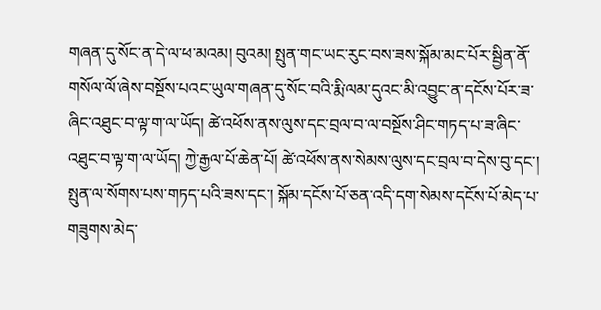གཞན་དུ་སོང་ན་དེ་ལ་ཕ་མའམ། བུའམ། སྤུན་གང་ཡང་རུང་བས་ཟས་སྐོམ་མང་པོར་སྦྱིན་ནོ་གསོལ་ལོ་ཞེས་བསྔོས་པའང་ཡུལ་གཞན་དུ་སོང་བའི་རྨི་ལམ་དུའང་མི་འབྱུང་ན་དངོས་པོར་ཟ་ཞིང་འཐུང་བ་ལྟ་ག་ལ་ཡོད། ཚེ་འཕོས་ནས་ལུས་དང་བྲལ་བ་ལ་བསྔོས་ཤིང་གཏད་པ་ཟ་ཞིང་འཐུང་བ་ལྟ་ག་ལ་ཡོད། ཀྱེ་རྒྱལ་པོ་ཆེན་པོ། ཚེ་འཕོས་ནས་སེམས་ལུས་དང་བྲལ་བ་དེས་བུ་དང་། སྤུན་ལ་སོགས་པས་གཏད་པའི་ཟས་དང་། སྐོམ་དངོས་པོ་ཅན་འདི་དག་སེམས་དངོས་པོ་མེད་པ་གཟུགས་མེད་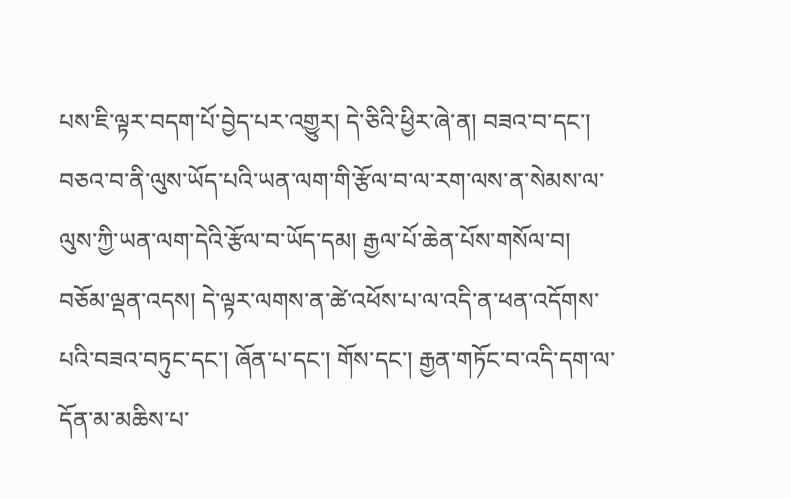པས་ཇི་ལྟར་བདག་པོ་བྱེད་པར་འགྱུར། དེ་ཅིའི་ཕྱིར་ཞེ་ན། བཟའ་བ་དང་། བཅའ་བ་ནི་ལུས་ཡོད་པའི་ཡན་ལག་གི་རྩོལ་བ་ལ་རག་ལས་ན་སེམས་ལ་ལུས་ཀྱི་ཡན་ལག་དེའི་རྩོལ་བ་ཡོད་དམ། རྒྱལ་པོ་ཆེན་པོས་གསོལ་བ། བཅོམ་ལྡན་འདས། དེ་ལྟར་ལགས་ན་ཚེ་འཕོས་པ་ལ་འདི་ན་ཕན་འདོགས་པའི་བཟའ་བཏུང་དང་། ཞོན་པ་དང་། གོས་དང་། རྒྱན་གཏོང་བ་འདི་དག་ལ་དོན་མ་མཆིས་པ་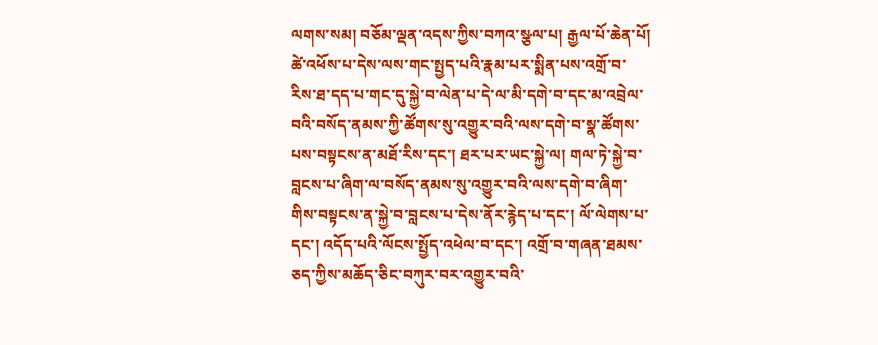ལགས་སམ། བཅོམ་ལྡན་འདས་ཀྱིས་བཀའ་སྩལ་པ། རྒྱལ་པོ་ཆེན་པོ། ཚེ་འཕོས་པ་དེས་ལས་གང་སྤྱད་པའི་རྣམ་པར་སྨིན་པས་འགྲོ་བ་རིས་ཐ་དད་པ་གང་དུ་སྐྱེ་བ་ལེན་པ་དེ་ལ་མི་དགེ་བ་དང་མ་འབྲེལ་བའི་བསོད་ནམས་ཀྱི་ཚོགས་སུ་འགྱུར་བའི་ལས་དགེ་བ་སྣ་ཚོགས་པས་བསྟངས་ན་མཐོ་རིས་དང་། ཐར་པར་ཡང་སྐྱེ་ལ། གལ་ཏེ་སྐྱེ་བ་བླངས་པ་ཞིག་ལ་བསོད་ནམས་སུ་འགྱུར་བའི་ལས་དགེ་བ་ཞིག་གིས་བསྟངས་ན་སྐྱེ་བ་བླངས་པ་དེས་ནོར་རྙེད་པ་དང་། ལོ་ལེགས་པ་དང་། འདོད་པའི་ལོངས་སྤྱོད་འཕེལ་བ་དང་། འགྲོ་བ་གཞན་ཐམས་ཅད་ཀྱིས་མཆོད་ཅིང་བཀུར་བར་འགྱུར་བའི་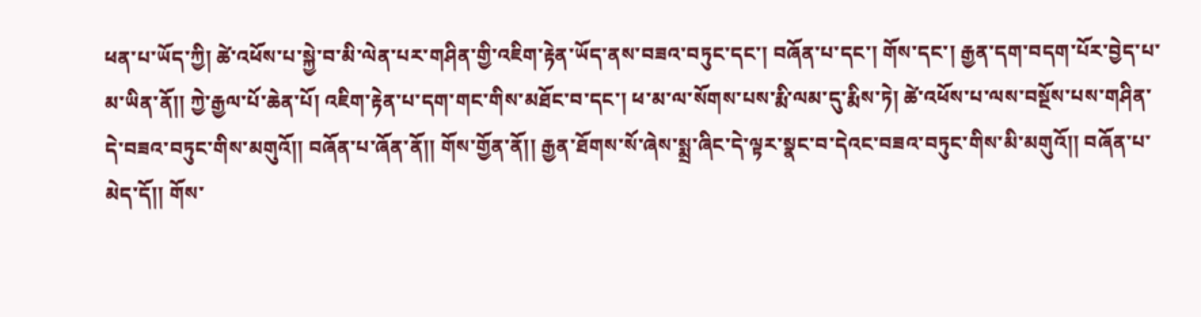ཕན་པ་ཡོད་ཀྱི། ཚེ་འཕོས་པ་སྐྱེ་བ་མི་ལེན་པར་གཤིན་གྱི་འཇིག་རྟེན་ཡོད་ནས་བཟའ་བཏུང་དང་། བཞོན་པ་དང་། གོས་དང་། རྒྱན་དག་བདག་པོར་བྱེད་པ་མ་ཡིན་ནོ།། ཀྱེ་རྒྱལ་པོ་ཆེན་པོ། འཇིག་རྟེན་པ་དག་གང་གིས་མཐོང་བ་དང་། ཕ་མ་ལ་སོགས་པས་རྨི་ལམ་དུ་རྨིས་ཏེ། ཚེ་འཕོས་པ་ལས་བསྔོས་པས་གཤིན་དེ་བཟའ་བཏུང་གིས་མགུའོ།། བཞོན་པ་ཞོན་ནོ།། གོས་གྱོན་ནོ།། རྒྱན་ཐོགས་སོ་ཞེས་སྨྲ་ཞིང་དེ་ལྟར་སྣང་བ་དེའང་བཟའ་བཏུང་གིས་མི་མགུའོ།། བཞོན་པ་མེད་དོ།། གོས་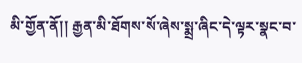མི་གྱོན་ནོ།། རྒྱན་མི་ཐོགས་སོ་ཞེས་སྨྲ་ཞིང་དེ་ལྟར་སྣང་བ་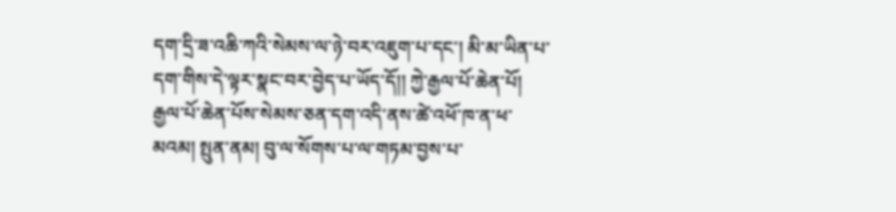དག་དྲི་ཟ་འཆི་ཀའི་སེམས་ལ་ཉེ་བར་འཇུག་པ་དང་། མི་མ་ཡིན་པ་དག་གིས་དེ་ལྟར་སྣང་བར་བྱེད་པ་ཡོད་དོ།། ཀྱེ་རྒྱལ་པོ་ཆེན་པོ། རྒྱལ་པོ་ཆེན་པོས་སེམས་ཅན་དག་འདི་ནས་ཚེ་འཕོ་ཁ་ན་ཕ་མའམ། སྤུན་ནམ། བུ་ལ་སོགས་པ་ལ་གཏམ་བྱས་པ་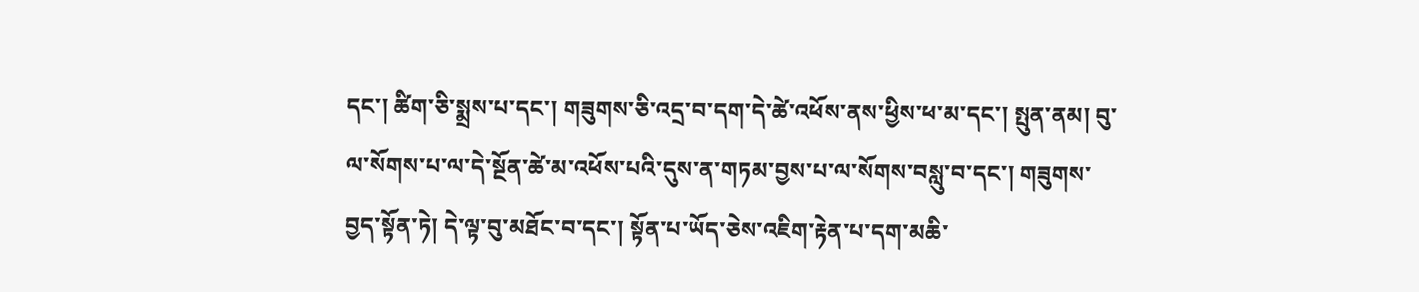དང་། ཚིག་ཅི་སྨྲས་པ་དང་། གཟུགས་ཅི་འདྲ་བ་དག་དེ་ཚེ་འཕོས་ནས་ཕྱིས་ཕ་མ་དང་། སྤུན་ནམ། བུ་ལ་སོགས་པ་ལ་དེ་སྔོན་ཚེ་མ་འཕོས་པའི་དུས་ན་གཏམ་བྱས་པ་ལ་སོགས་བསླུ་བ་དང་། གཟུགས་བྱད་སྟོན་ཏེ། དེ་ལྟ་བུ་མཐོང་བ་དང་། སྟོན་པ་ཡོད་ཅེས་འཇིག་རྟེན་པ་དག་མཆི་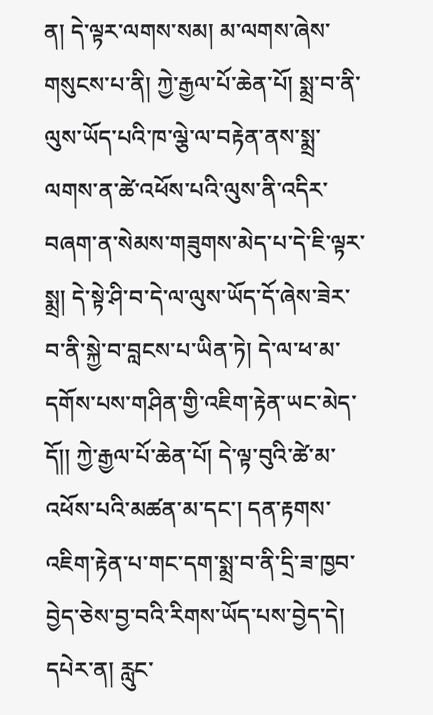ན། དེ་ལྟར་ལགས་སམ། མ་ལགས་ཞེས་གསུངས་པ་ནི། ཀྱེ་རྒྱལ་པོ་ཆེན་པོ། སྨྲ་བ་ནི་ལུས་ཡོད་པའི་ཁ་ལྕེ་ལ་བརྟེན་ནས་སྨྲ་ལགས་ན་ཚེ་འཕོས་པའི་ལུས་ནི་འདིར་བཞག་ན་སེམས་གཟུགས་མེད་པ་དེ་ཇི་ལྟར་སྨྲ། དེ་སྟེ་ཤི་བ་དེ་ལ་ལུས་ཡོད་དོ་ཞེས་ཟེར་བ་ནི་སྐྱེ་བ་བླངས་པ་ཡིན་ཏེ། དེ་ལ་ཕ་མ་དགོས་པས་གཤིན་གྱི་འཇིག་རྟེན་ཡང་མེད་དོ།། ཀྱེ་རྒྱལ་པོ་ཆེན་པོ། དེ་ལྟ་བུའི་ཚེ་མ་འཕོས་པའི་མཚན་མ་དང་། དན་རྟགས་འཇིག་རྟེན་པ་གང་དག་སྨྲ་བ་ནི་དྲི་ཟ་ཁྱབ་བྱེད་ཅེས་བྱ་བའི་རིགས་ཡོད་པས་བྱེད་དེ། དཔེར་ན། རླུང་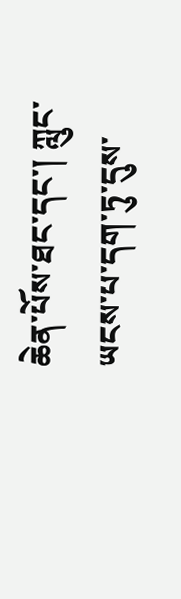ཆེན་པོས་ཐང་དང་། ཀླུང་ཡངས་པ་དག་ཏུ་དུས་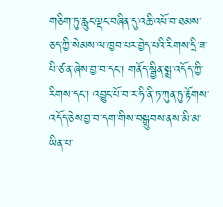གཅིག་ཏུ་རླུང་ལྡང་བཞིན་དུ་འཆི་འཕོ་བ་ཐམས་ཅད་ཀྱི་སེམས་ལ་ཁྱབ་པར་བྱེད་པའི་རིགས་དྲི་ཟ་པི་ཙ་ན་ཞེས་བྱ་བ་དང་། གནོད་སྦྱིན་སྨྲ་འདོད་ཀྱི་རིགས་དང་། འབྱུང་པོ་བ་ར་ཧི་ནི་ཏ་ཀུན་ཏུ་རྟོགས་འདོད་ཅེས་བྱ་བ་དག་གིས་བསྒྲུབས་ནས་མི་མ་ཡིན་པ་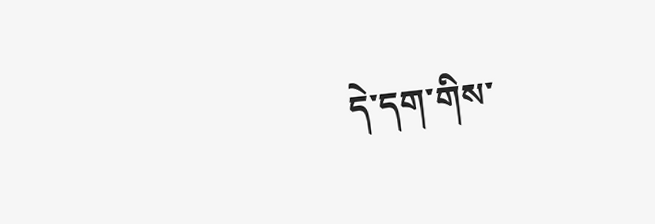དེ་དག་གིས་